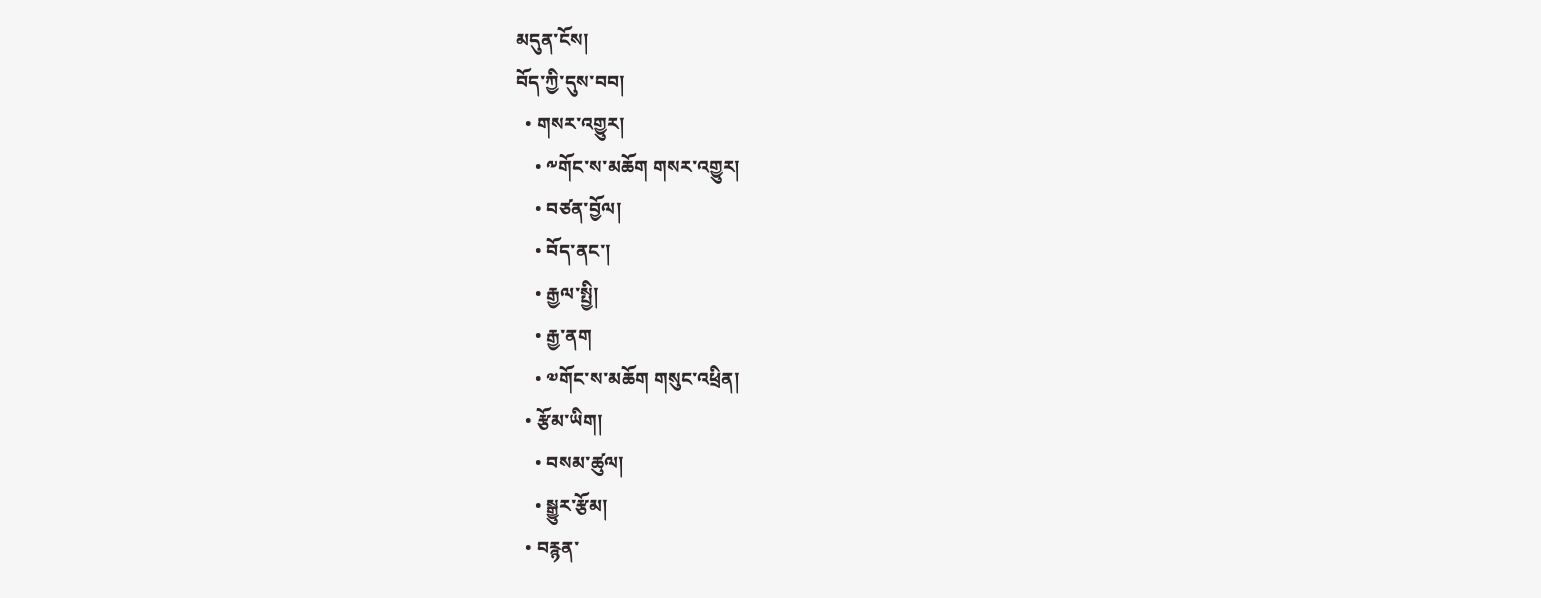མདུན་ངོས།
བོད་ཀྱི་དུས་བབ།
  • གསར་འགྱུར།
    • ༸གོང་ས་མཆོག གསར་འགྱུར།
    • བཙན་བྱོལ།
    • བོད་ནང་།
    • རྒྱལ་སྤྱི།
    • རྒྱ་ནག
    • ༧གོང་ས་མཆོག གསུང་འཕྲིན།
  • རྩོམ་ཡིག།
    • བསམ་ཚུལ།
    • སྒྱུར་རྩོམ།
  • བརྙན་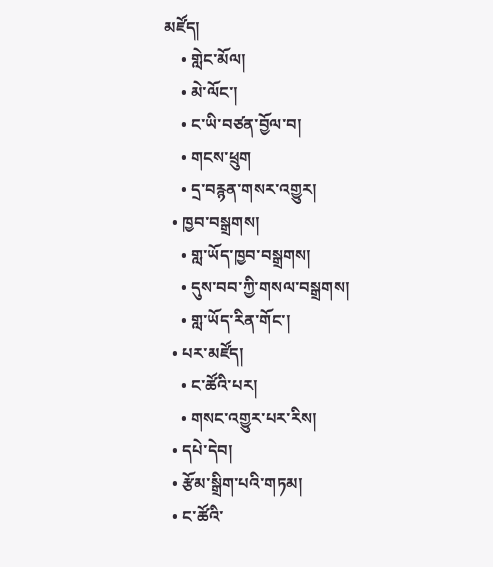མཛོད།
    • གླེང་མོལ།
    • མེ་ལོང་།
    • ང་ཡི་བཙན་བྱོལ་བ།
    • གངས་ཕྲུག
    • དྲ་བརྙན་གསར་འགྱུར།
  • ཁྱབ་བསྒྲགས།
    • གླ་ཡོད་ཁྱབ་བསྒྲགས།
    • དུས་བབ་ཀྱི་གསལ་བསྒྲགས།
    • གླ་ཡོད་རིན་གོང་།
  • པར་མཛོད།
    • ང་ཚོའི་པར།
    • གསང་འགྱུར་པར་རིས།
  • དཔེ་དེབ།
  • རྩོམ་སྒྲིག་པའི་གཏམ།
  • ང་ཚོའི་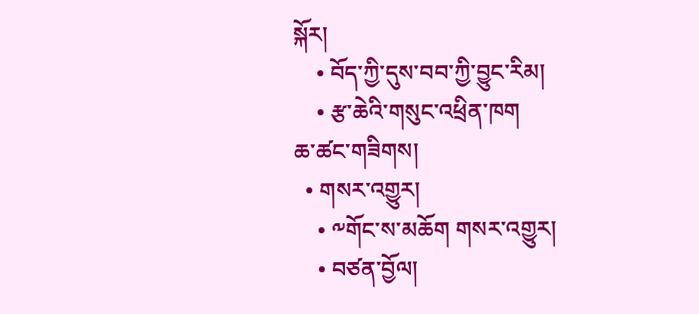སྐོར།
    • བོད་ཀྱི་དུས་བབ་ཀྱི་བྱུང་རིམ།
    • རྩ་ཆེའི་གསུང་འཕྲིན་ཁག
ཆ་ཚང་གཟིགས།
  • གསར་འགྱུར།
    • ༸གོང་ས་མཆོག གསར་འགྱུར།
    • བཙན་བྱོལ།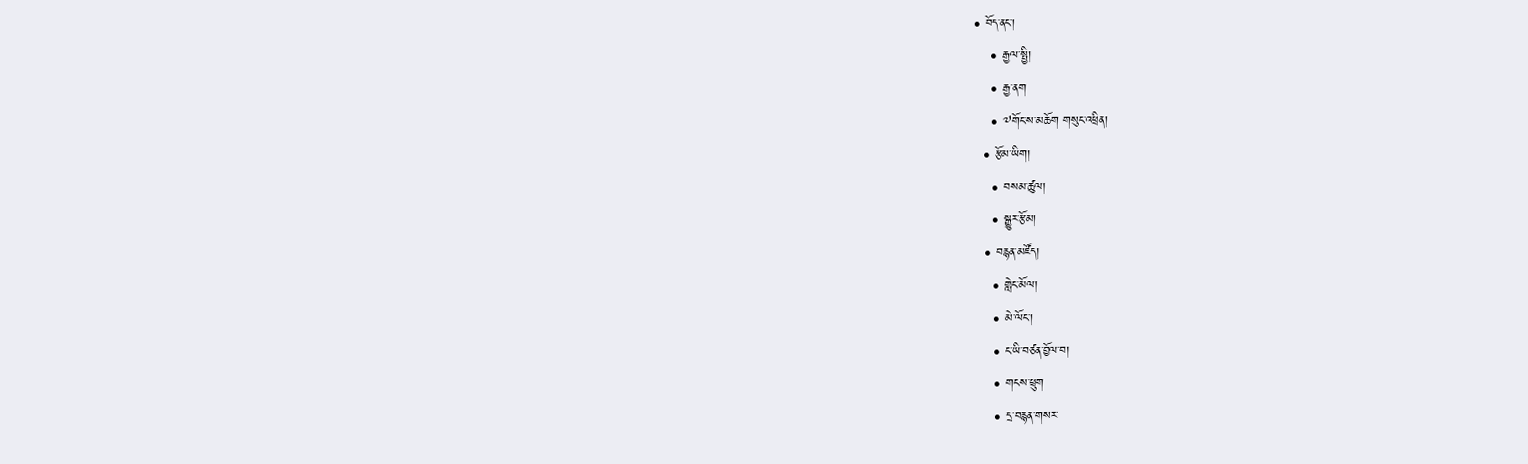• བོད་ནང་།
    • རྒྱལ་སྤྱི།
    • རྒྱ་ནག
    • ༧གོང་ས་མཆོག གསུང་འཕྲིན།
  • རྩོམ་ཡིག།
    • བསམ་ཚུལ།
    • སྒྱུར་རྩོམ།
  • བརྙན་མཛོད།
    • གླེང་མོལ།
    • མེ་ལོང་།
    • ང་ཡི་བཙན་བྱོལ་བ།
    • གངས་ཕྲུག
    • དྲ་བརྙན་གསར་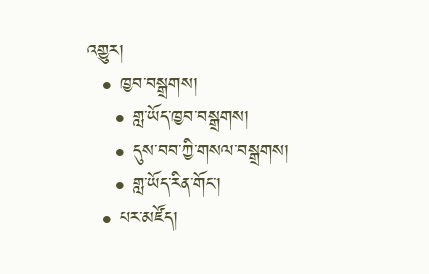འགྱུར།
  • ཁྱབ་བསྒྲགས།
    • གླ་ཡོད་ཁྱབ་བསྒྲགས།
    • དུས་བབ་ཀྱི་གསལ་བསྒྲགས།
    • གླ་ཡོད་རིན་གོང་།
  • པར་མཛོད།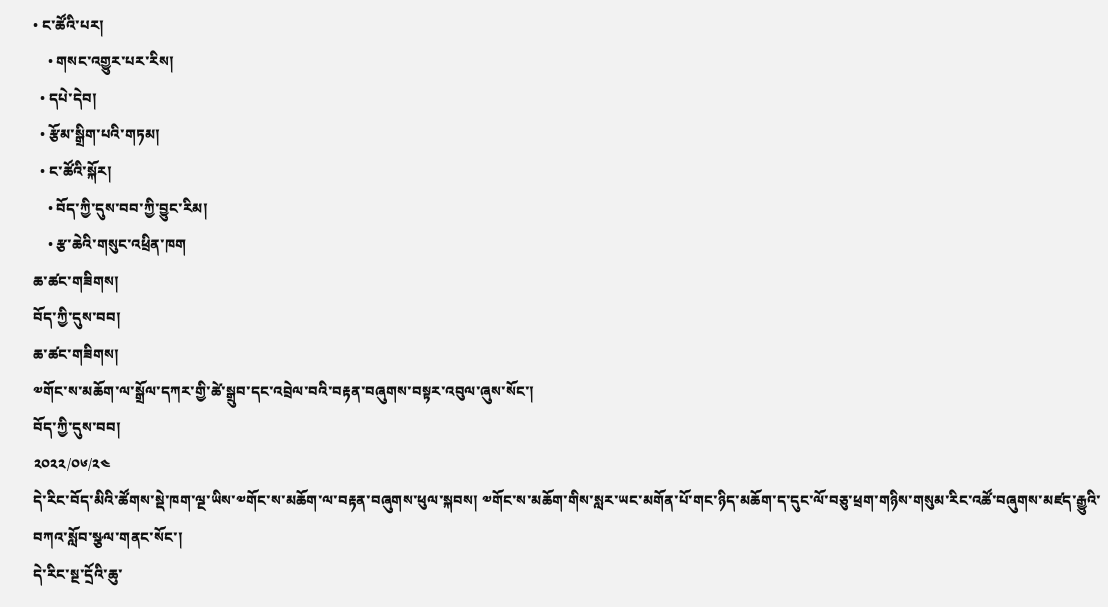• ང་ཚོའི་པར།
    • གསང་འགྱུར་པར་རིས།
  • དཔེ་དེབ།
  • རྩོམ་སྒྲིག་པའི་གཏམ།
  • ང་ཚོའི་སྐོར།
    • བོད་ཀྱི་དུས་བབ་ཀྱི་བྱུང་རིམ།
    • རྩ་ཆེའི་གསུང་འཕྲིན་ཁག
ཆ་ཚང་གཟིགས།
བོད་ཀྱི་དུས་བབ།
ཆ་ཚང་གཟིགས།
༧གོང་ས་མཆོག་ལ་སྒྲོལ་དཀར་གྱི་ཚེ་སྒྲུབ་དང་འབྲེལ་བའི་བརྟན་བཞུགས་བསྟར་འབུལ་ཞུས་སོང་།
བོད་ཀྱི་དུས་བབ།
༢༠༢༢/༠༦/༢༤
དེ་རིང་བོད་མིའི་ཚོགས་སྡེ་ཁག་ལྔ་ཡིས་༧གོང་ས་མཆོག་ལ་བརྟན་བཞུགས་ཕུལ་སྐབས། ༧གོང་ས་མཆོག་གིས་སླར་ཡང་མགོན་པོ་གང་ཉིད་མཆོག་ད་དུང་ལོ་བཅུ་ཕྲག་གཉིས་གསུམ་རིང་འཚོ་བཞུགས་མཛད་རྒྱུའི་བཀའ་སློབ་སྩལ་གནང་སོང་།
དེ་རིང་སྔ་དྲོའི་ཆུ་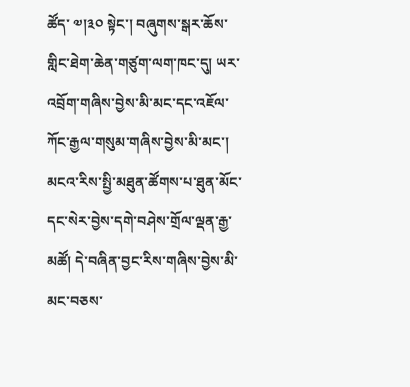ཚོད་ ༧།༣༠ སྟེང་། བཞུགས་སྒར་ཆོས་གླིང་ཐེག་ཆེན་གཙུག་ལག་ཁང་དུ། ཡར་འབྲོག་གཞིས་བྱེས་མི་མང་དང་འཇོལ་ཀོང་རྒྱལ་གསུམ་གཞིས་བྱེས་མི་མང་། མངའ་རིས་སྤྱི་མཐུན་ཚོགས་པ་ཐུན་མོང་དང་སེར་བྱེས་དགེ་བཤེས་གྲོལ་ལྡན་རྒྱ་མཚོ། དེ་བཞིན་བྱང་རིས་གཞིས་བྱེས་མི་མང་བཅས་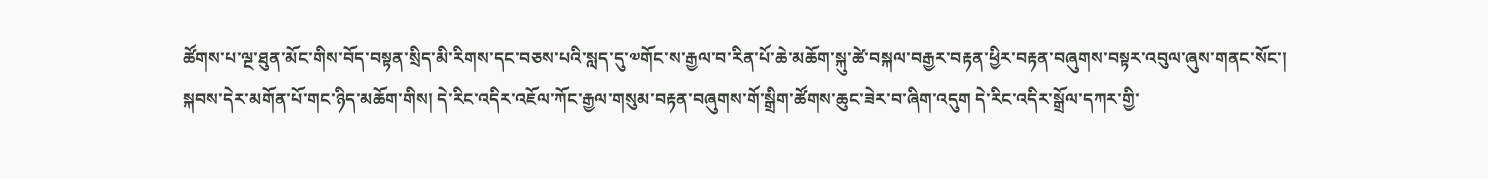ཚོགས་པ་ལྔ་ཐུན་མོང་གིས་བོད་བསྟན་སྲིད་མི་རིགས་དང་བཅས་པའི་སླད་དུ་༧གོང་ས་རྒྱལ་བ་རིན་པོ་ཆེ་མཆོག་སྐུ་ཚེ་བསྐལ་བརྒྱར་བརྟན་ཕྱིར་བརྟན་བཞུགས་བསྟར་འབུལ་ཞུས་གནང་སོང་།
སྐབས་དེར་མགོན་པོ་གང་ཉིད་མཆོག་གིས། དེ་རིང་འདིར་འཇོལ་ཀོང་རྒྱལ་གསུམ་བརྟན་བཞུགས་གོ་སྒྲིག་ཚོགས་ཆུང་ཟེར་བ་ཞིག་འདུག དེ་རིང་འདིར་སྒྲོལ་དཀར་གྱི་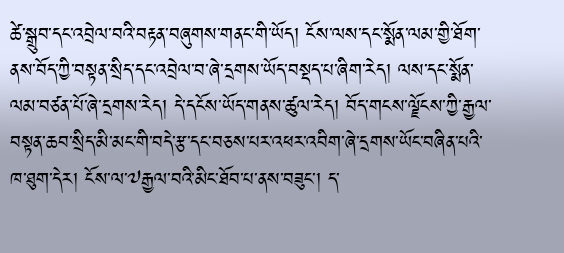ཚེ་སྒྲུབ་དང་འབྲེལ་བའི་བརྟན་བཞུགས་གནང་གི་ཡོད། ངོས་ལས་དང་སྨོན་ལམ་གྱི་ཐོག་ནས་བོད་ཀྱི་བསྟན་སྲིད་དང་འབྲེལ་བ་ཞེ་དྲགས་ཡོད་བསྡད་པ་ཞིག་རེད། ལས་དང་སྨོན་ལམ་བཙན་པོ་ཞེ་དྲགས་རེད། དེ་དངོས་ཡོད་གནས་ཚུལ་རེད། བོད་གངས་ལྗོངས་ཀྱི་རྒྱལ་བསྟན་ཆབ་སྲིད་མི་མང་གི་བདེ་རྩ་དང་བཅས་པར་འཕར་འབིག་ཞེ་དྲགས་ཡོང་བཞིན་པའི་ཁ་ཐུག་དེར། ངོས་ལ་༧རྒྱལ་བའི་མིང་ཐོབ་པ་ནས་བཟུང་། ད་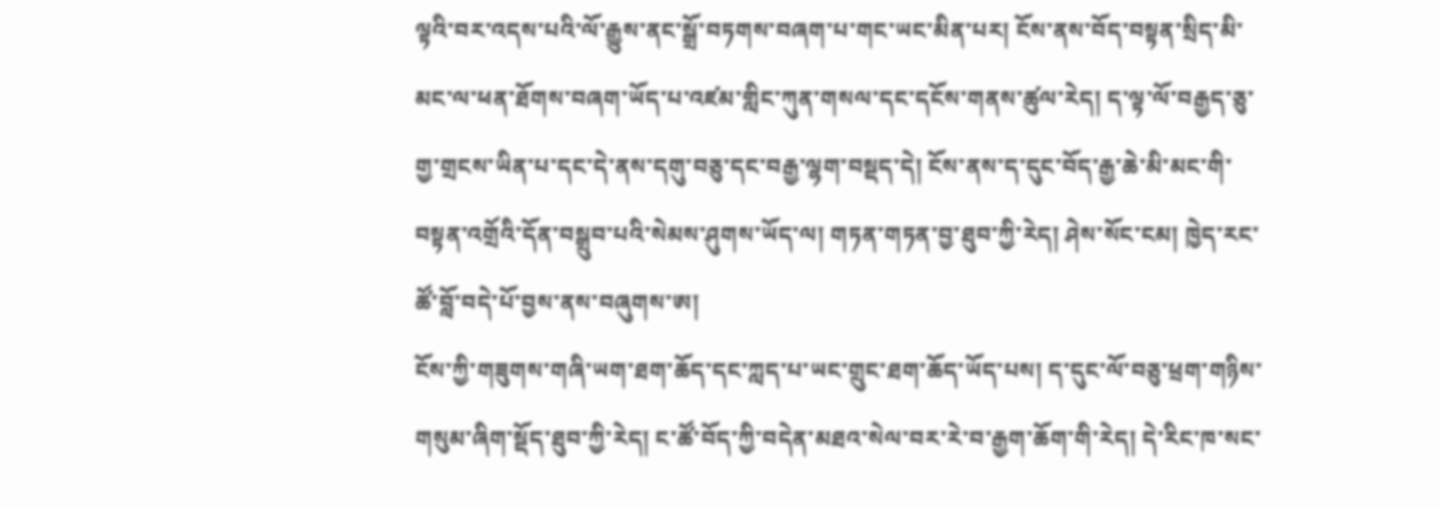ལྟའི་བར་འདས་པའི་ལོ་རྒྱུས་ནང་སྒྲོ་བཏགས་བཞག་པ་གང་ཡང་མིན་པར། ངོས་ནས་བོད་བསྟན་སྲིད་མི་མང་ལ་ཕན་ཐོགས་བཞག་ཡོད་པ་འཛམ་གླིང་ཀུན་གསལ་དང་དངོས་གནས་ཚུལ་རེད། ད་ལྟ་ལོ་བརྒྱད་ཅུ་གྱ་གྲངས་ཡིན་པ་དང་དེ་ནས་དགུ་བཅུ་དང་བརྒྱ་ལྷག་བསྡད་དེ། ངོས་ནས་ད་དུང་བོད་རྒྱ་ཆེ་མི་མང་གི་བསྟན་འགྲོའི་དོན་བསྒྲུབ་པའི་སེམས་ཤུགས་ཡོད་ལ། གཏན་གཏན་བྱ་ཐུབ་ཀྱི་རེད། ཤེས་སོང་ངམ། ཁྱེད་རང་ཚོ་བློ་བདེ་པོ་བྱས་ནས་བཞུགས་ཨ།
ངོས་ཀྱི་གཟུགས་གཞི་ཡག་ཐག་ཆོད་དང་ཀླད་པ་ཡང་གྲུང་ཐག་ཆོད་ཡོད་པས། ད་དུང་ལོ་བཅུ་ཕྲག་གཉིས་གསུམ་ཞིག་སྡོད་ཐུབ་ཀྱི་རེད། ང་ཚོ་བོད་ཀྱི་བདེན་མཐའ་སེལ་བར་རེ་བ་རྒྱག་ཆོག་གི་རེད། དེ་རིང་ཁ་སང་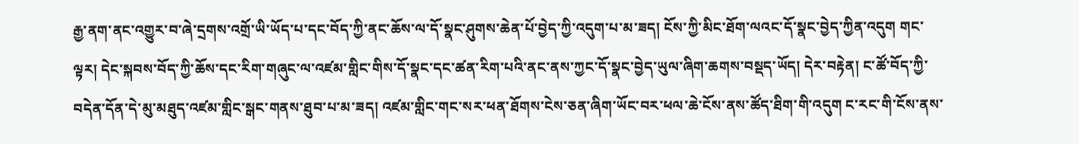རྒྱ་ནག་ནང་འགྱུར་བ་ཞེ་དྲགས་འགྲོ་ཡི་ཡོད་པ་དང་བོད་ཀྱི་ནང་ཆོས་ལ་དོ་སྣང་ཤུགས་ཆེན་པོ་བྱེད་ཀྱི་འདུག་པ་མ་ཟད། ངོས་ཀྱི་མིང་ཐོག་ལའང་དོ་སྣང་བྱེད་ཀྱིན་འདུག གང་ལྟར། དེང་སྐབས་བོད་ཀྱི་ཆོས་དང་རིག་གཞུང་ལ་འཛམ་གླིང་གིས་དོ་སྣང་དང་ཚན་རིག་པའི་ནང་ནས་ཀྱང་དོ་སྣང་བྱེད་ཡུལ་ཞིག་ཆགས་བསྡད་ཡོད། དེར་བརྟེན། ང་ཚོ་བོད་ཀྱི་བདེན་དོན་དེ་མུ་མཐུད་འཛམ་གླིང་སྒང་གནས་ཐུབ་པ་མ་ཟད། འཛམ་གླིང་གང་སར་ཕན་ཐོགས་ངེས་ཅན་ཞིག་ཡོང་བར་ཕལ་ཆེ་ངོས་ནས་ཚོད་ཐིག་གི་འདུག ང་རང་གི་ངོས་ནས་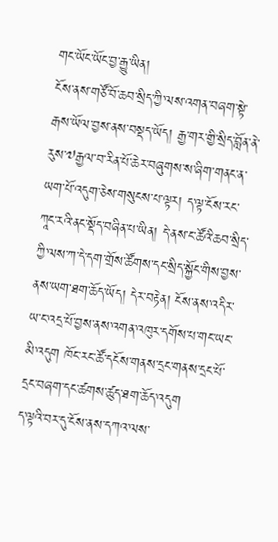གང་ཡོང་ཡོང་བྱ་རྒྱུ་ཡིན།
ངོས་ནས་གཙོ་བོ་ཆབ་སྲིད་ཀྱི་ལས་འགན་བཞག་སྟེ་རྒས་ཡོལ་བྱས་ནས་བསྡད་ཡོད། རྒྱ་གར་གྱི་སྲིད་བློན་ནེ་རུས་༧རྒྱལ་བ་རིན་པོ་ཆེར་བཞུགས་ས་ཞིག་གནང་ན་ཡག་པོ་འདུག་ཅེས་གསུངས་པ་ལྟར། ད་ལྟ་ངོས་རང་ཀཱང་རའི་ནང་སྡོད་བཞིན་པ་ཡིན། དེ་ནས་ང་ཚོའི་ཆབ་སྲིད་ཀྱི་ལས་ཀ་དེ་དག་གྲོས་ཚོགས་དང་སྲིད་སྐྱོང་གིས་བྱས་ནས་ཡག་ཐག་ཆོད་ཡོད། དེར་བརྟེན། ངོས་ནས་འདིར་ཡ་ང་འདྲ་པོ་བྱས་ནས་འགན་འཁུར་དགོས་པ་གང་ཡང་མི་འདུག ཁོང་རང་ཚོ་དངོས་གནས་དྲང་གནས་དྲང་པོ་དྲང་བཞག་དང་ཚགས་ཚུད་ཐག་ཆོད་འདུག
ད་ལྟའི་བར་དུ་ངོས་ནས་དཀའ་ལས་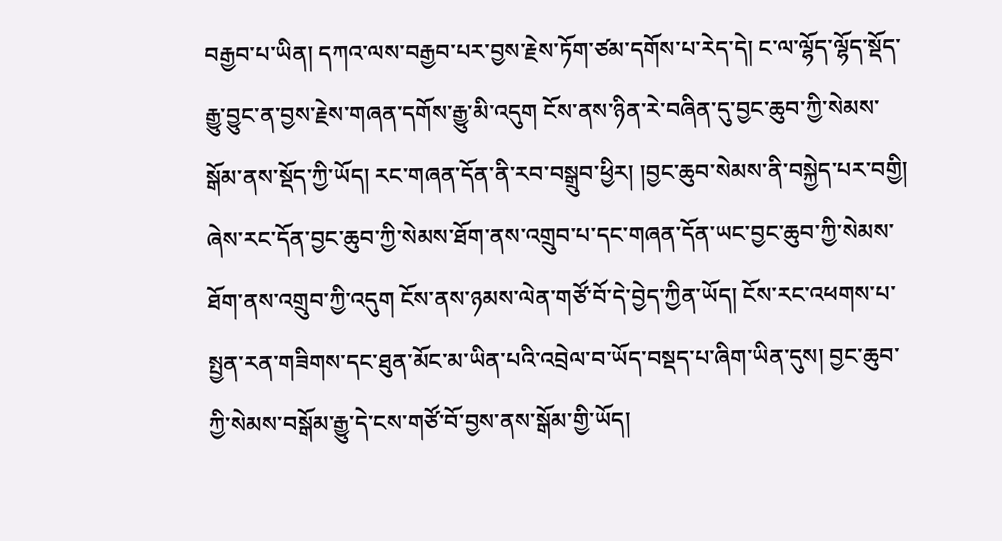བརྒྱབ་པ་ཡིན། དཀའ་ལས་བརྒྱབ་པར་བྱས་རྗེས་ཏོག་ཙམ་དགོས་པ་རེད་དེ། ང་ལ་ལྷོད་ལྷོད་སྡོད་རྒྱུ་བྱུང་ན་བྱས་རྗེས་གཞན་དགོས་རྒྱུ་མི་འདུག ངོས་ནས་ཉིན་རེ་བཞིན་དུ་བྱང་ཆུབ་ཀྱི་སེམས་སྒོམ་ནས་སྡོད་ཀྱི་ཡོད། རང་གཞན་དོན་ནི་རབ་བསྒྲུབ་ཕྱིར། །བྱང་ཆུབ་སེམས་ནི་བསྐྱེད་པར་བགྱི། ཞེས་རང་དོན་བྱང་ཆུབ་ཀྱི་སེམས་ཐོག་ནས་འགྲུབ་པ་དང་གཞན་དོན་ཡང་བྱང་ཆུབ་ཀྱི་སེམས་ཐོག་ནས་འགྲུབ་ཀྱི་འདུག ངོས་ནས་ཉམས་ལེན་གཙོ་བོ་དེ་བྱེད་ཀྱིན་ཡོད། ངོས་རང་འཕགས་པ་སྤྱན་རན་གཟིགས་དང་ཐུན་མོང་མ་ཡིན་པའི་འབྲེལ་བ་ཡོད་བསྡད་པ་ཞིག་ཡིན་དུས། བྱང་ཆུབ་ཀྱི་སེམས་བསྒོམ་རྒྱུ་དེ་ངས་གཙོ་བོ་བྱས་ནས་སྒོམ་གྱི་ཡོད།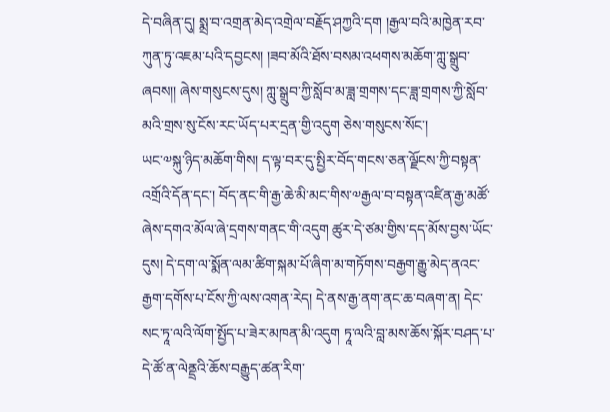དེ་བཞིན་དུ། སྨྲ་བ་འགྲན་མེད་འགྲེལ་བརྗོད་ཤཀྱའི་དག །རྒྱལ་བའི་མཁྱེན་རབ་ཀུན་ཏུ་འཇམ་པའི་དབྱངས། །ཟབ་མོའི་ཐོས་བསམ་འཕགས་མཆོག་ཀླུ་སྒྲུབ་ཞབས།། ཞེས་གསུངས་དུས། ཀླུ་སྒྲུབ་ཀྱི་སློབ་མ་ཟླ་གྲགས་དང་ཟླ་གྲགས་ཀྱི་སློབ་མའི་གྲས་སུ་ངོས་རང་ཡོད་པར་དྲན་གྱི་འདུག ཅེས་གསུངས་སོང་།
ཡང་༧སྐུ་ཉིད་མཆོག་གིས། ད་ལྟ་བར་དུ་སྤྱིར་བོད་གངས་ཅན་ལྗོངས་ཀྱི་བསྟན་འགྲོའི་དོན་དང་། བོད་ནང་གི་རྒྱ་ཆེ་མི་མང་གིས་༧རྒྱལ་བ་བསྟན་འཛིན་རྒྱ་མཚོ་ཞེས་དགའ་མོལ་ཞེ་དྲགས་གནང་གི་འདུག ཚུར་དེ་ཙམ་གྱིས་དད་མོས་བྱས་ཡོང་དུས། དེ་དག་ལ་སྨོན་ལམ་ཚིག་སྐམ་པོ་ཞིག་མ་གཏོགས་བརྒྱག་རྒྱུ་མེད་ནའང་རྒྱག་དགོས་པ་ངོས་ཀྱི་ལས་འགན་རེད། དེ་ནས་རྒྱ་ནག་ནང་ཆ་བཞག་ན། དེང་སང་ཏཱ་ལའི་ལོག་སྤྱོད་པ་ཟེར་མཁན་མི་འདུག ཏཱ་ལའི་བླ་མས་ཆོས་སྐོར་བཤད་པ་དེ་ཚོ་ན་ལེནྡྲའི་ཆོས་བརྒྱུད་ཚན་རིག་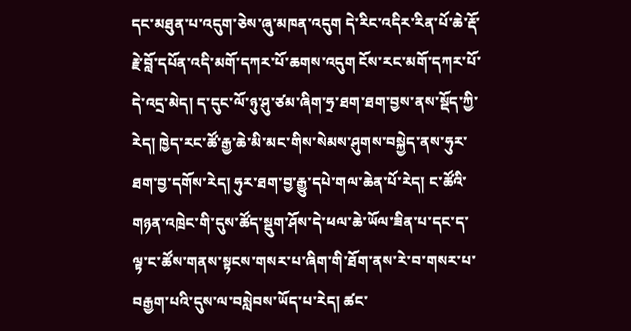དང་མཐུན་པ་འདུག་ཅེས་ཞུ་མཁན་འདུག དེ་རིང་འདིར་རིན་པོ་ཆེ་རྡོ་རྗེ་བློ་དཔོན་འདི་མགོ་དཀར་པོ་ཆགས་འདུག ངོས་རང་མགོ་དཀར་པོ་དེ་འདྲ་མེད། ད་དུང་ལོ་ཉུ་ཤུ་ཙམ་ཞིག་ཧྲ་ཐག་ཐག་བྱས་ནས་སྡོད་ཀྱི་རེད། ཁྱེད་རང་ཚོ་རྒྱ་ཆེ་མི་མང་གིས་སེམས་ཤུགས་བསྐྱེད་ནས་ཧུར་ཐག་བྱ་དགོས་རེད། ཧུར་ཐག་བྱ་རྒྱུ་དཔེ་གལ་ཆེན་པོ་རེད། ང་ཚོའི་གཉན་འཁྲེང་གི་དུས་ཚོད་སྡུག་ཤོས་དེ་ཕལ་ཆེ་ཡོལ་ཟིན་པ་དང་ད་ལྟ་ང་ཚོས་གནས་སྟངས་གསར་པ་ཞིག་གི་ཐོག་ནས་རེ་བ་གསར་པ་བརྒྱག་པའི་དུས་ལ་བསླེབས་ཡོད་པ་རེད། ཚང་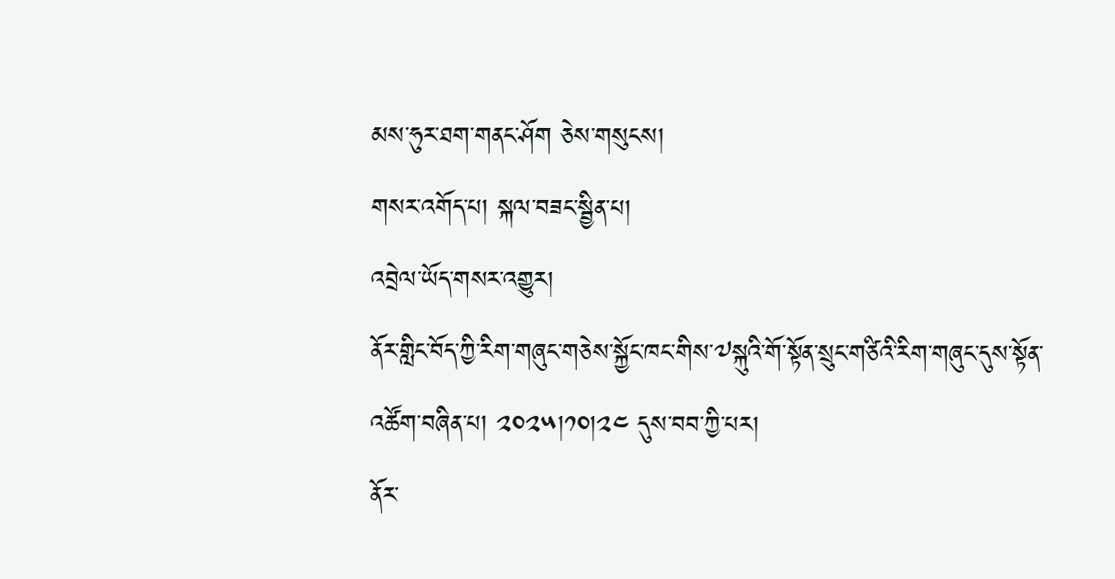མས་ཧུར་ཐག་གནང་ཤོག ཅེས་གསུངས།
གསར་འགོད་པ། སྐལ་བཟང་སྦྱིན་པ།
འབྲེལ་ཡོད་གསར་འགྱུར།
ནོར་གླིང་བོད་ཀྱི་རིག་གཞུང་གཅེས་སྐྱོང་ཁང་གིས་༧སྐུའི་གོ་སྟོན་སྲུང་གཙིའི་རིག་གཞུང་དུས་སྟོན་འཚོག་བཞིན་པ། ༢༠༢༥།༡༠།༢༤ དུས་བབ་ཀྱི་པར།
ནོར་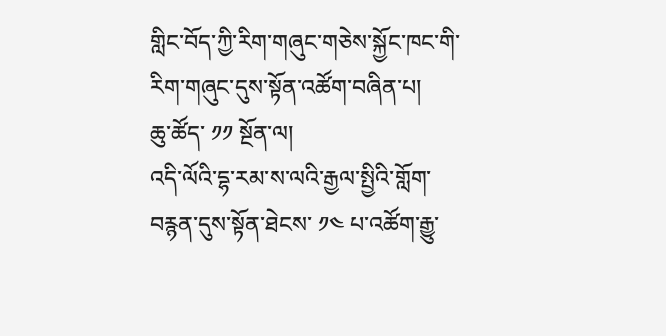གླིང་བོད་ཀྱི་རིག་གཞུང་གཅེས་སྐྱོང་ཁང་གི་རིག་གཞུང་དུས་སྟོན་འཚོག་བཞིན་པ།
ཆུ་ཚོད་ ༡༡ སྔོན་ལ།
འདི་ལོའི་དྷ་རམ་ས་ལའི་རྒྱལ་སྤྱིའི་གློག་བརྙན་དུས་སྟོན་ཐེངས་ ༡༤ པ་འཚོག་རྒྱུ་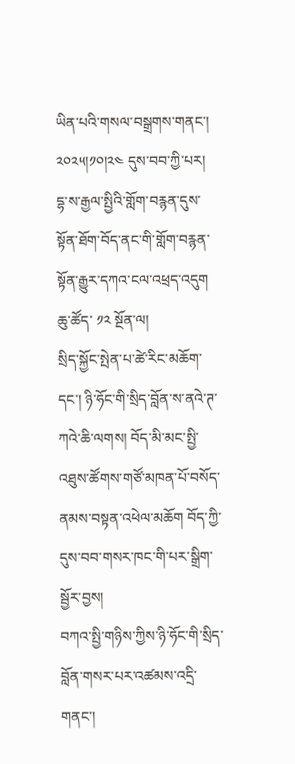ཡིན་པའི་གསལ་བསྒྲགས་གནང་། ༢༠༢༥།༡༠།༢༤ དུས་བབ་ཀྱི་པར།
དྷ་ས་རྒྱལ་སྤྱིའི་གློག་བརྙན་དུས་སྟོན་ཐོག་བོད་ནང་གི་གློག་བརྙན་སྟོན་རྒྱུར་དཀའ་ངལ་འཕྲད་འདུག
ཆུ་ཚོད་ ༡༢ སྔོན་ལ།
སྲིད་སྐྱོང་སྤེན་པ་ཚེ་རིང་མཆོག་དང་། ཉི་ཧོང་གི་སྲིད་བློན་ས་ནའེ་ཊ་ཀའེ་ཆི་ལགས། བོད་མི་མང་སྤྱི་འཐུས་ཚོགས་གཙོ་མཁན་པོ་བསོད་ནམས་བསྟན་འཕེལ་མཆོག བོད་ཀྱི་དུས་བབ་གསར་ཁང་གི་པར་སྒྲིག་སྦྱོར་བྱས།
བཀའ་སྤྱི་གཉིས་ཀྱིས་ཉི་ཧོང་གི་སྲིད་བློན་གསར་པར་འཚམས་འདྲི་གནང་།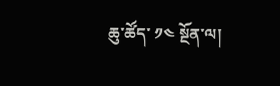ཆུ་ཚོད་ ༡༤ སྔོན་ལ།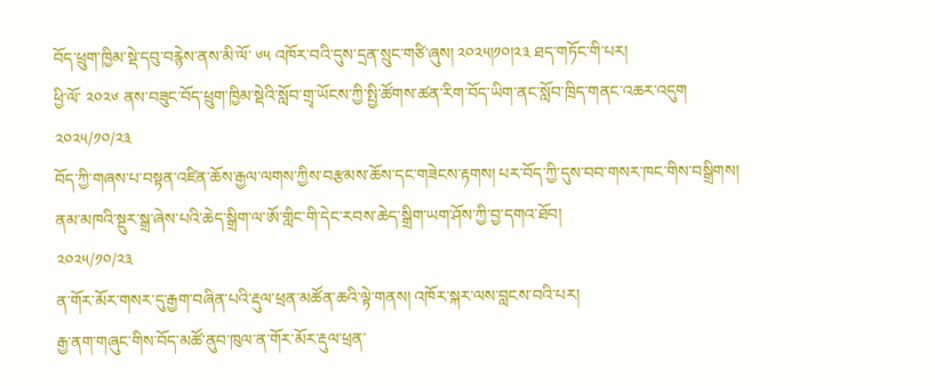བོད་ཕྲུག་ཁྱིམ་སྡེ་དབུ་བརྙེས་ནས་མི་ལོ་ ༦༥ འཁོར་བའི་དུས་དྲན་སྲུང་གཙི་ཞུས། ༢༠༢༥།༡༠།༢༣ ཐད་གཏོང་གི་པར།
ཕྱི་ལོ་ ༢༠༢༦ ནས་བཟུང་བོད་ཕྲུག་ཁྱིམ་སྡེའི་སློབ་གྲྭ་ཡོངས་ཀྱི་སྤྱི་ཚོགས་ཚན་རིག་བོད་ཡིག་ནང་སློབ་ཁྲིད་གནང་འཆར་འདུག
༢༠༢༥/༡༠/༢༣
བོད་ཀྱི་གཞས་པ་བསྟན་འཛིན་ཆོས་རྒྱལ་ལགས་ཀྱིས་བརྩམས་ཆོས་དང་གཟེངས་རྟགས། པར་བོད་ཀྱི་དུས་བབ་གསར་ཁང་གིས་བསྒྲིགས།
ནམ་མཁའི་སྔུར་སྒྲ་ཞེས་པའི་ཆེད་སྒྲིག་ལ་ཨོ་གླིང་གི་དེང་རབས་ཆེད་སྒྲིག་ཡག་ཤོས་ཀྱི་བྱ་དགའ་ཐོབ།
༢༠༢༥/༡༠/༢༣
ན་གོར་མོར་གསར་དུ་རྒྱག་བཞིན་པའི་རྡུལ་ཕྲན་མཚོན་ཆའི་ལྟེ་གནས། འཁོར་སྐར་ལས་བླངས་བའི་པར།
རྒྱ་ནག་གཞུང་གིས་བོད་མཚོ་ནུབ་ཁུལ་ན་གོར་མོར་རྡུལ་ཕྲན་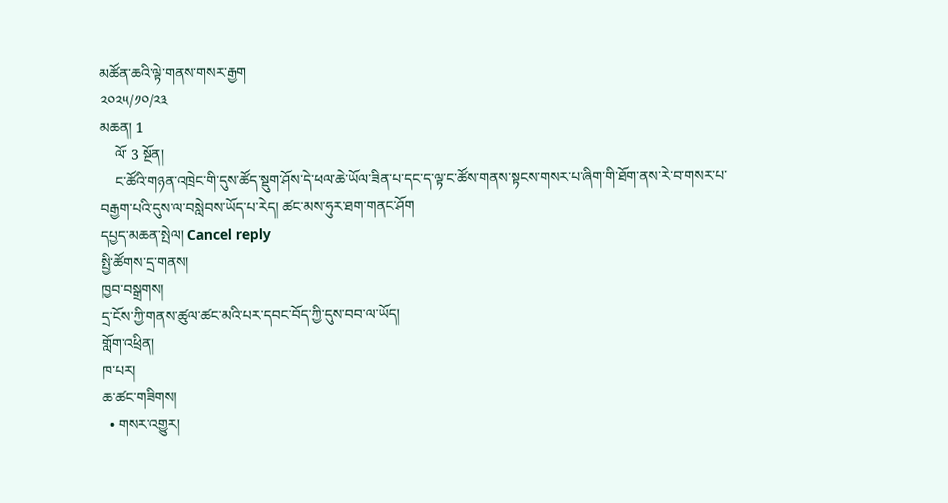མཚོན་ཆའི་ལྟེ་གནས་གསར་རྒྱག
༢༠༢༥/༡༠/༢༣
མཆན། 1
    ལོ་ 3 སྔོན།
    ང་ཚོའི་གཉན་འཁྲེང་གི་དུས་ཚོད་སྡུག་ཤོས་དེ་ཕལ་ཆེ་ཡོལ་ཟིན་པ་དང་ད་ལྟ་ང་ཚོས་གནས་སྟངས་གསར་པ་ཞིག་གི་ཐོག་ནས་རེ་བ་གསར་པ་བརྒྱག་པའི་དུས་ལ་བསླེབས་ཡོད་པ་རེད། ཚང་མས་ཧུར་ཐག་གནང་ཤོག
དཔྱད་མཆན་སྤེལ། Cancel reply
སྤྱི་ཚོགས་དྲ་གནས།
ཁྱབ་བསྒྲགས།
དྲ་ངོས་ཀྱི་གནས་ཚུལ་ཚང་མའི་པར་དབང་བོད་ཀྱི་དུས་བབ་ལ་ཡོད།
གློག་འཕྲིན།
ཁ་པར།
ཆ་ཚང་གཟིགས།
  • གསར་འགྱུར།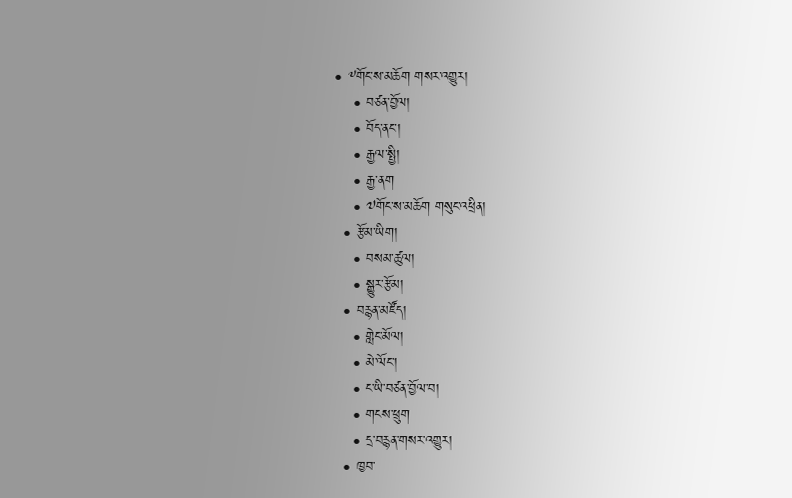• ༸གོང་ས་མཆོག གསར་འགྱུར།
    • བཙན་བྱོལ།
    • བོད་ནང་།
    • རྒྱལ་སྤྱི།
    • རྒྱ་ནག
    • ༧གོང་ས་མཆོག གསུང་འཕྲིན།
  • རྩོམ་ཡིག།
    • བསམ་ཚུལ།
    • སྒྱུར་རྩོམ།
  • བརྙན་མཛོད།
    • གླེང་མོལ།
    • མེ་ལོང་།
    • ང་ཡི་བཙན་བྱོལ་བ།
    • གངས་ཕྲུག
    • དྲ་བརྙན་གསར་འགྱུར།
  • ཁྱབ་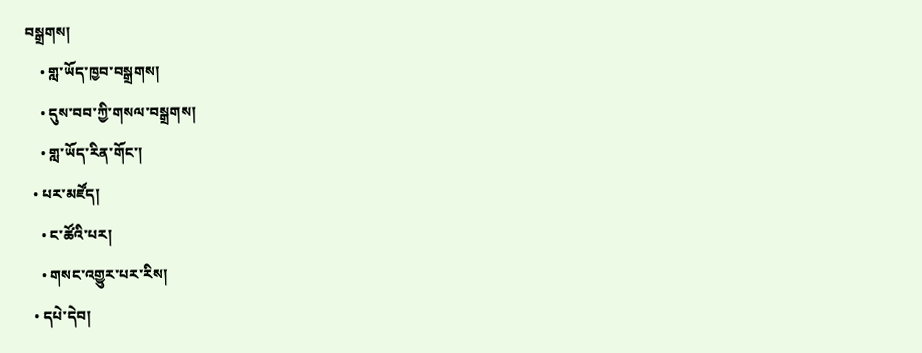བསྒྲགས།
    • གླ་ཡོད་ཁྱབ་བསྒྲགས།
    • དུས་བབ་ཀྱི་གསལ་བསྒྲགས།
    • གླ་ཡོད་རིན་གོང་།
  • པར་མཛོད།
    • ང་ཚོའི་པར།
    • གསང་འགྱུར་པར་རིས།
  • དཔེ་དེབ།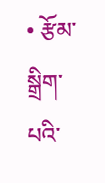• རྩོམ་སྒྲིག་པའི་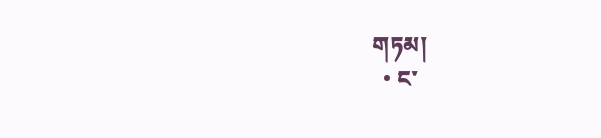གཏམ།
  • ང་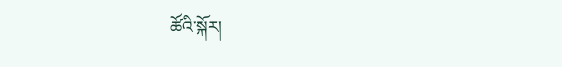ཚོའི་སྐོར།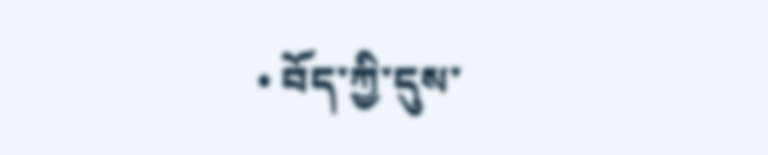• བོད་ཀྱི་དུས་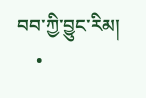བབ་ཀྱི་བྱུང་རིམ།
    •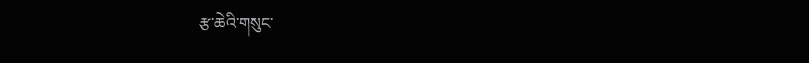རྩ་ཆེའི་གསུང་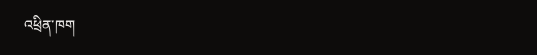འཕྲིན་ཁག